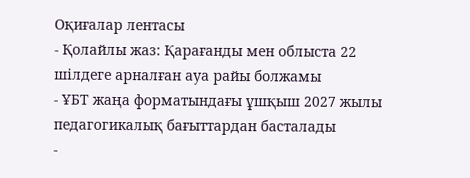Оқиғалар лентасы
- Қолайлы жаз: Қарағанды мен облыста 22 шілдеге арналған ауа райы болжамы
- ҰБТ жаңа форматындағы ұшқыш 2027 жылы педагогикалық бағыттардан басталады
-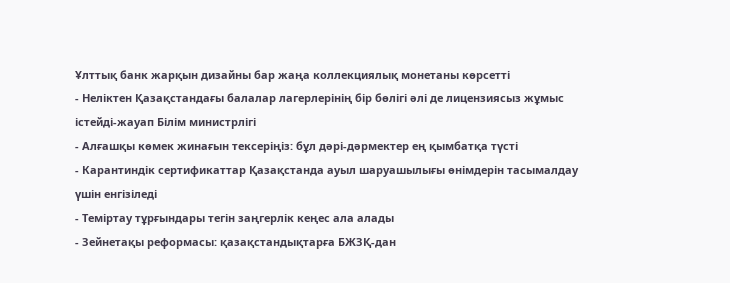Ұлттық банк жарқын дизайны бар жаңа коллекциялық монетаны көрсетті
- Неліктен Қазақстандағы балалар лагерлерінің бір бөлігі әлі де лицензиясыз жұмыс істейді-жауап Білім министрлігі
- Алғашқы көмек жинағын тексеріңіз: бұл дәрі-дәрмектер ең қымбатқа түсті
- Карантиндік сертификаттар Қазақстанда ауыл шаруашылығы өнімдерін тасымалдау үшін енгізіледі
- Теміртау тұрғындары тегін заңгерлік кеңес ала алады
- Зейнетақы реформасы: қазақстандықтарға БЖЗҚ-дан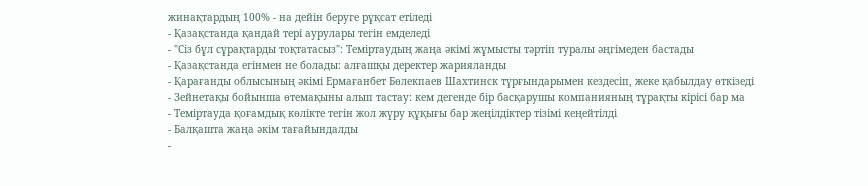жинақтардың 100% - на дейін беруге рұқсат етіледі
- Қазақстанда қандай тері аурулары тегін емделеді
- "Сіз бұл сұрақтарды тоқтатасыз": Теміртаудың жаңа әкімі жұмысты тәртіп туралы әңгімеден бастады
- Қазақстанда егінмен не болады: алғашқы деректер жарияланды
- Қарағанды облысының әкімі Ермағанбет Бөлекпаев Шахтинск тұрғындарымен кездесіп, жеке қабылдау өткізеді
- Зейнетақы бойынша өтемақыны алып тастау: кем дегенде бір басқарушы компанияның тұрақты кірісі бар ма
- Теміртауда қоғамдық көлікте тегін жол жүру құқығы бар жеңілдіктер тізімі кеңейтілді
- Балқашта жаңа әкім тағайындалды
-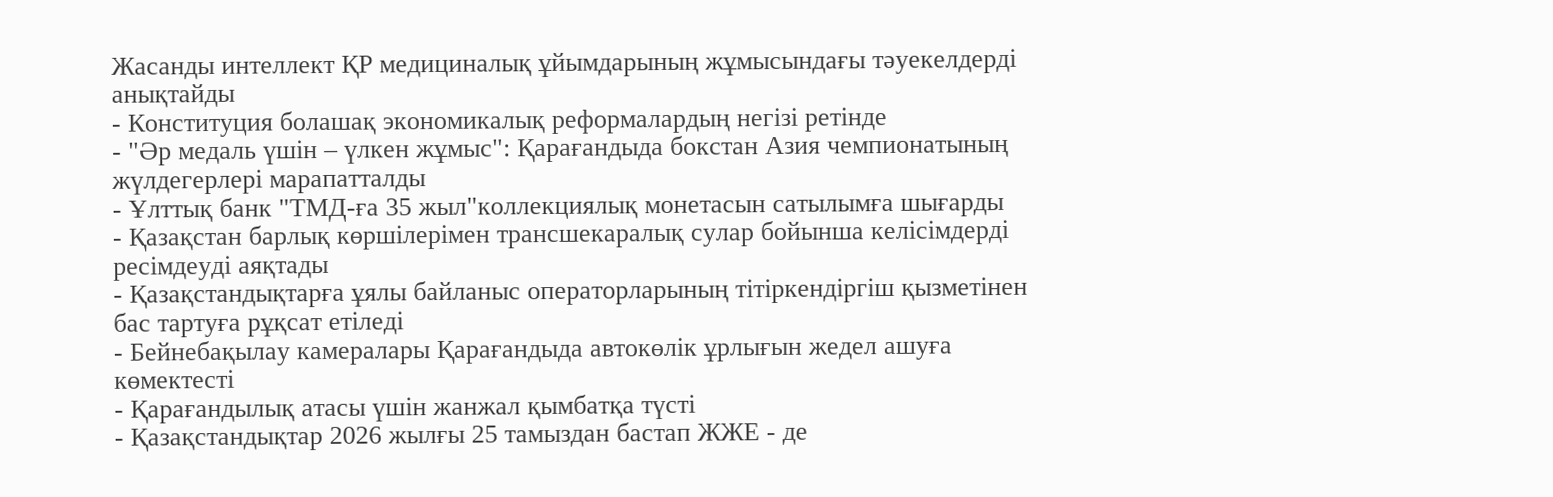Жасанды интеллект ҚР медициналық ұйымдарының жұмысындағы тәуекелдерді анықтайды
- Конституция болашақ экономикалық реформалардың негізі ретінде
- "Әр медаль үшін – үлкен жұмыс": Қарағандыда бокстан Азия чемпионатының жүлдегерлері марапатталды
- Ұлттық банк "ТМД-ға 35 жыл"коллекциялық монетасын сатылымға шығарды
- Қазақстан барлық көршілерімен трансшекаралық сулар бойынша келісімдерді ресімдеуді аяқтады
- Қазақстандықтарға ұялы байланыс операторларының тітіркендіргіш қызметінен бас тартуға рұқсат етіледі
- Бейнебақылау камералары Қарағандыда автокөлік ұрлығын жедел ашуға көмектесті
- Қарағандылық атасы үшін жанжал қымбатқа түсті
- Қазақстандықтар 2026 жылғы 25 тамыздан бастап ЖЖЕ - де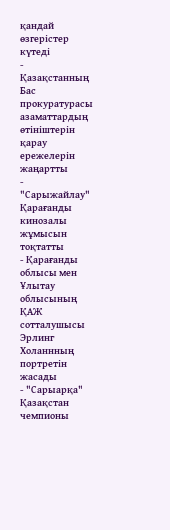қандай өзгерістер күтеді
- Қазақстанның Бас прокуратурасы азаматтардың өтініштерін қарау ережелерін жаңартты
- "Сарыжайлау" Қарағанды кинозалы жұмысын тоқтатты
- Қарағанды облысы мен Ұлытау облысының ҚАЖ сотталушысы Эрлинг Холаннның портретін жасады
- "Сарыарқа" Қазақстан чемпионы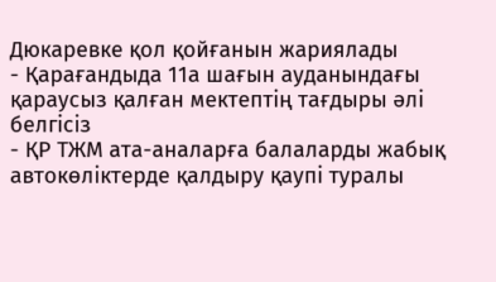Дюкаревке қол қойғанын жариялады
- Қарағандыда 11а шағын ауданындағы қараусыз қалған мектептің тағдыры әлі белгісіз
- ҚР ТЖМ ата-аналарға балаларды жабық автокөліктерде қалдыру қаупі туралы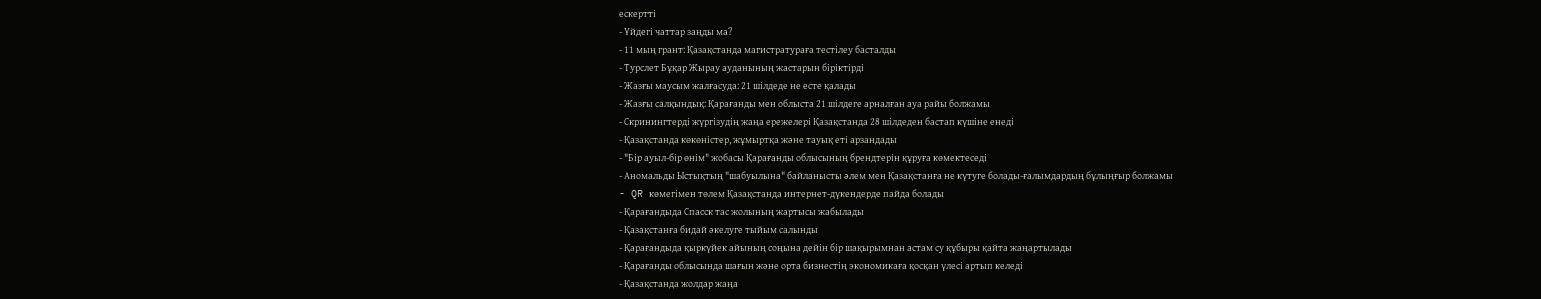ескертті
- Үйдегі чаттар заңды ма?
- 11 мың грант: Қазақстанда магистратураға тестілеу басталды
- Турслет Бұқар Жырау ауданының жастарын біріктірді
- Жазғы маусым жалғасуда: 21 шілдеде не есте қалады
- Жазғы салқындық: Қарағанды мен облыста 21 шілдеге арналған ауа райы болжамы
- Скринингтерді жүргізудің жаңа ережелері Қазақстанда 28 шілдеден бастап күшіне енеді
- Қазақстанда көкөністер, жұмыртқа және тауық еті арзандады
- "Бір ауыл-бір өнім" жобасы Қарағанды облысының брендтерін құруға көмектеседі
- Аномальды Ыстықтың "шабуылына" байланысты әлем мен Қазақстанға не күтуге болады-ғалымдардың бұлыңғыр болжамы
- QR көмегімен төлем Қазақстанда интернет-дүкендерде пайда болады
- Қарағандыда Спасск тас жолының жартысы жабылады
- Қазақстанға бидай әкелуге тыйым салынды
- Қарағандыда қыркүйек айының соңына дейін бір шақырымнан астам су құбыры қайта жаңартылады
- Қарағанды облысында шағын және орта бизнестің экономикаға қосқан үлесі артып келеді
- Қазақстанда жолдар жаңа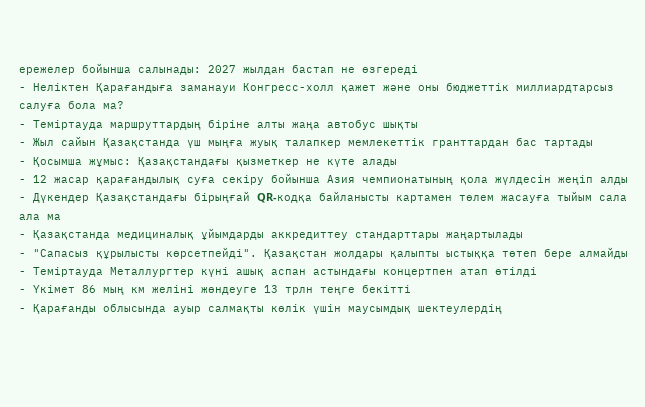ережелер бойынша салынады: 2027 жылдан бастап не өзгереді
- Неліктен Қарағандыға заманауи Конгресс-холл қажет және оны бюджеттік миллиардтарсыз салуға бола ма?
- Теміртауда маршруттардың біріне алты жаңа автобус шықты
- Жыл сайын Қазақстанда үш мыңға жуық талапкер мемлекеттік гранттардан бас тартады
- Қосымша жұмыс: Қазақстандағы қызметкер не күте алады
- 12 жасар қарағандылық суға секіру бойынша Азия чемпионатының қола жүлдесін жеңіп алды
- Дүкендер Қазақстандағы бірыңғай QR-кодқа байланысты картамен төлем жасауға тыйым сала ала ма
- Қазақстанда медициналық ұйымдарды аккредиттеу стандарттары жаңартылады
- "Сапасыз құрылысты көрсетпейді". Қазақстан жолдары қалыпты ыстыққа төтеп бере алмайды
- Теміртауда Металлургтер күні ашық аспан астындағы концертпен атап өтілді
- Үкімет 86 мың км желіні жөндеуге 13 трлн теңге бекітті
- Қарағанды облысында ауыр салмақты көлік үшін маусымдық шектеулердің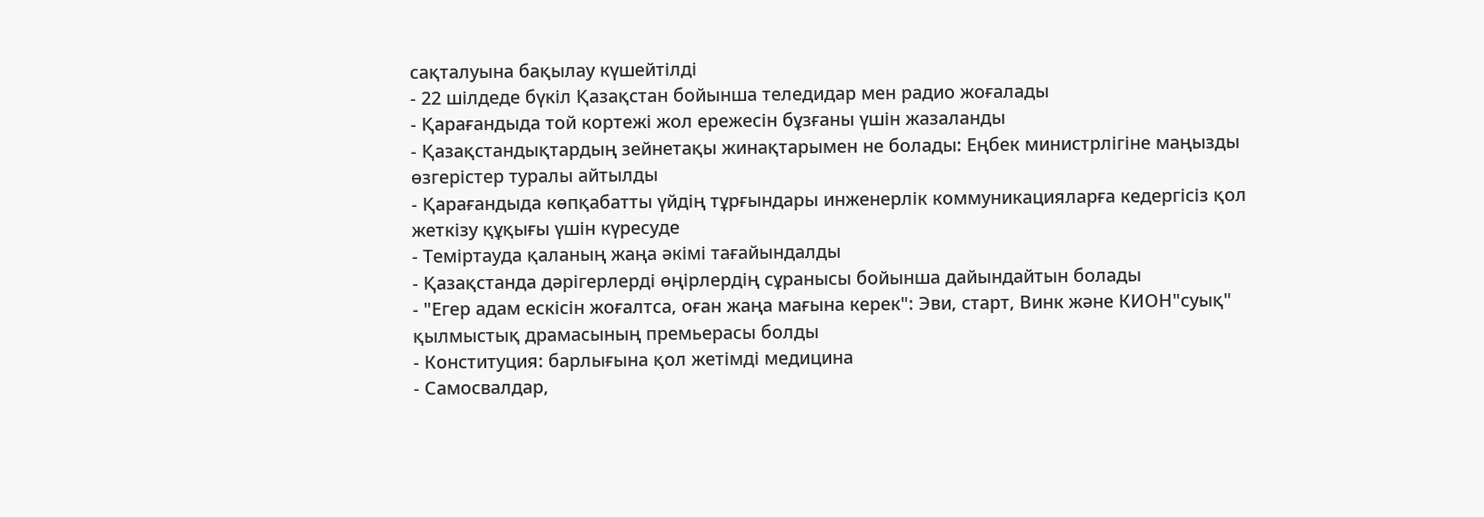сақталуына бақылау күшейтілді
- 22 шілдеде бүкіл Қазақстан бойынша теледидар мен радио жоғалады
- Қарағандыда той кортежі жол ережесін бұзғаны үшін жазаланды
- Қазақстандықтардың зейнетақы жинақтарымен не болады: Еңбек министрлігіне маңызды өзгерістер туралы айтылды
- Қарағандыда көпқабатты үйдің тұрғындары инженерлік коммуникацияларға кедергісіз қол жеткізу құқығы үшін күресуде
- Теміртауда қаланың жаңа әкімі тағайындалды
- Қазақстанда дәрігерлерді өңірлердің сұранысы бойынша дайындайтын болады
- "Егер адам ескісін жоғалтса, оған жаңа мағына керек": Эви, старт, Винк және КИОН"суық" қылмыстық драмасының премьерасы болды
- Конституция: барлығына қол жетімді медицина
- Самосвалдар,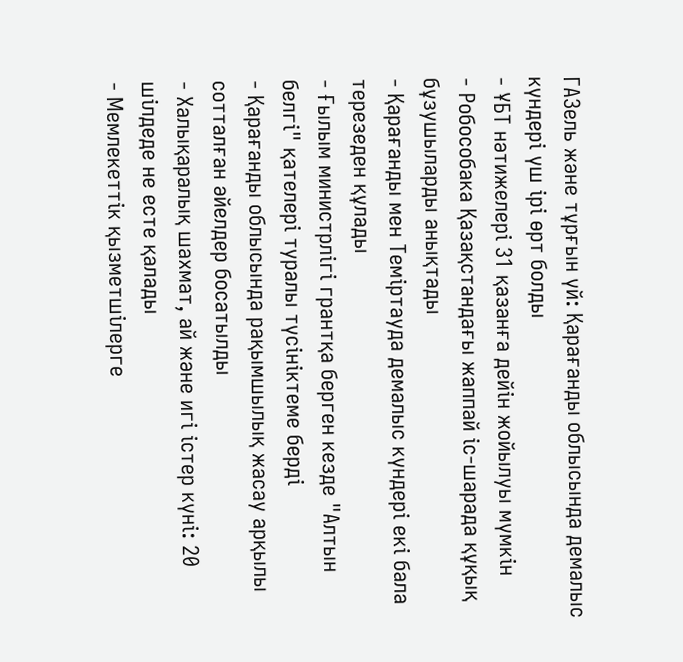ГАЗель және тұрғын үй: Қарағанды облысында демалыс күндері үш ірі өрт болды
- ҰБТ нәтижелері 31 қазанға дейін жойылуы мүмкін
- Робособака Қазақстандағы жаппай іс-шарада құқық бұзушыларды анықтады
- Қарағанды мен Теміртауда демалыс күндері екі бала терезеден құлады
- Ғылым министрлігі грантқа берген кезде "Алтын белгі" қателері туралы түсініктеме берді
- Қарағанды облысында рақымшылық жасау арқылы сотталған әйелдер босатылды
- Халықаралық шахмат, ай және игі істер күні: 20 шілдеде не есте қалады
- Мемлекеттік қызметшілерге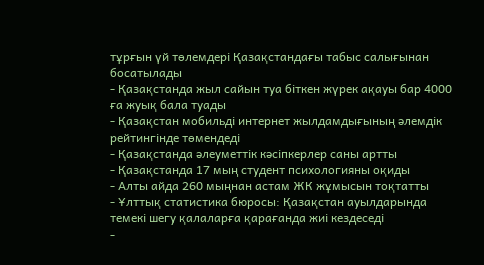тұрғын үй төлемдері Қазақстандағы табыс салығынан босатылады
- Қазақстанда жыл сайын туа біткен жүрек ақауы бар 4000 ға жуық бала туады
- Қазақстан мобильді интернет жылдамдығының әлемдік рейтингінде төмендеді
- Қазақстанда әлеуметтік кәсіпкерлер саны артты
- Қазақстанда 17 мың студент психологияны оқиды
- Алты айда 260 мыңнан астам ЖК жұмысын тоқтатты
- Ұлттық статистика бюросы: Қазақстан ауылдарында темекі шегу қалаларға қарағанда жиі кездеседі
-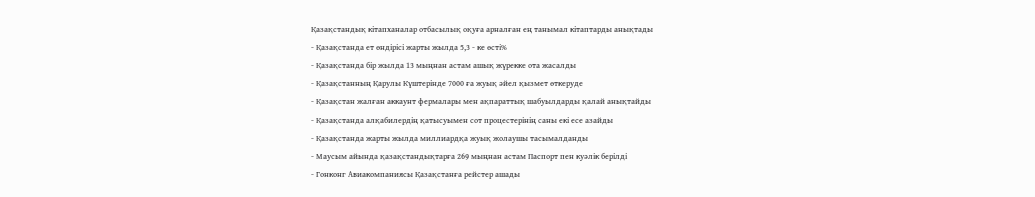Қазақстандық кітапханалар отбасылық оқуға арналған ең танымал кітаптарды анықтады
- Қазақстанда ет өндірісі жарты жылда 5,3 - ке өсті%
- Қазақстанда бір жылда 13 мыңнан астам ашық жүрекке ота жасалды
- Қазақстанның Қарулы Күштерінде 7000 ға жуық әйел қызмет өткеруде
- Қазақстан жалған аккаунт фермалары мен ақпараттық шабуылдарды қалай анықтайды
- Қазақстанда алқабилердің қатысуымен сот процестерінің саны екі есе азайды
- Қазақстанда жарты жылда миллиардқа жуық жолаушы тасымалданды
- Маусым айында қазақстандықтарға 269 мыңнан астам Паспорт пен куәлік берілді
- Гонконг Авиакомпаниясы Қазақстанға рейстер ашады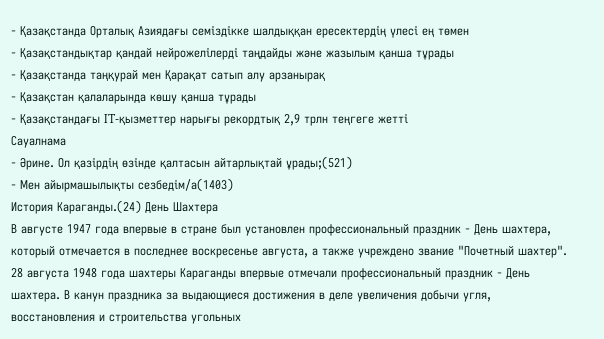- Қазақстанда Орталық Азиядағы семіздікке шалдыққан ересектердің үлесі ең төмен
- Қазақстандықтар қандай нейрожелілерді таңдайды және жазылым қанша тұрады
- Қазақстанда таңқурай мен Қарақат сатып алу арзанырақ
- Қазақстан қалаларында көшу қанша тұрады
- Қазақстандағы IT-қызметтер нарығы рекордтық 2,9 трлн теңгеге жетті
Сауалнама
- Әрине. Ол қазірдің өзінде қалтасын айтарлықтай ұрады;(521)
- Мен айырмашылықты сезбедім/а(1403)
История Караганды.(24) День Шахтера
В августе 1947 года впервые в стране был установлен профессиональный праздник - День шахтера, который отмечается в последнее воскресенье августа, а также учреждено звание "Почетный шахтер".
28 августа 1948 года шахтеры Караганды впервые отмечали профессиональный праздник - День шахтера. В канун праздника за выдающиеся достижения в деле увеличения добычи угля, восстановления и строительства угольных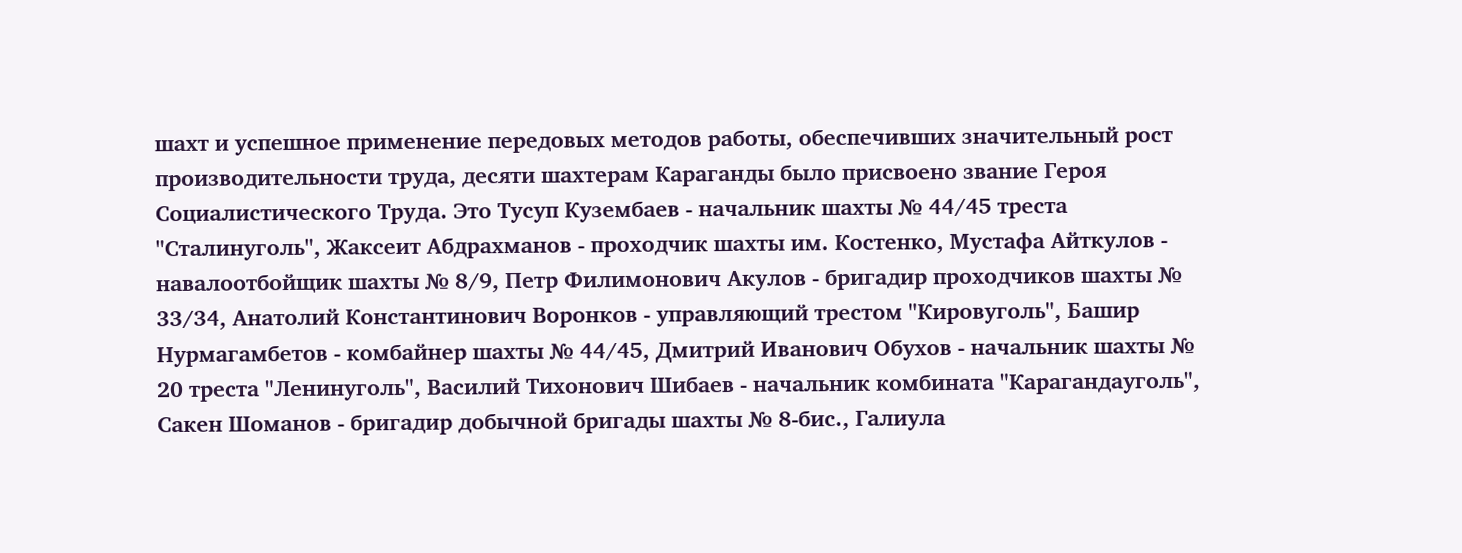шахт и успешное применение передовых методов работы, обеспечивших значительный рост производительности труда, десяти шахтерам Караганды было присвоено звание Героя Социалистического Труда. Это Тусуп Кузембаев - начальник шахты № 44/45 треста "Сталинуголь", Жаксеит Абдрахманов - проходчик шахты им. Костенко, Мустафа Айткулов - навалоотбойщик шахты № 8/9, Петр Филимонович Акулов - бригадир проходчиков шахты № 33/34, Анатолий Константинович Воронков - управляющий трестом "Кировуголь", Башир Нурмагамбетов - комбайнер шахты № 44/45, Дмитрий Иванович Обухов - начальник шахты № 20 треста "Ленинуголь", Василий Тихонович Шибаев - начальник комбината "Карагандауголь", Сакен Шоманов - бригадир добычной бригады шахты № 8-бис., Галиула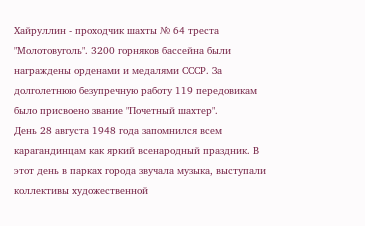Хайруллин - проходчик шахты № 64 треста "Молотовуголь". 3200 горняков бассейна были награждены орденами и медалями СССР. За долголетнюю безупречную работу 119 передовикам было присвоено звание "Почетный шахтер".
День 28 августа 1948 года запомнился всем карагандинцам как яркий всенародный праздник. В этот день в парках города звучала музыка, выступали коллективы художественной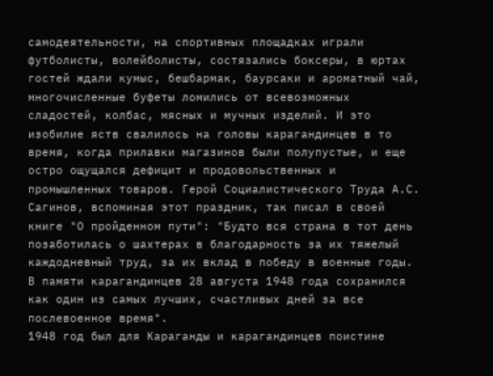самодеятельности, на спортивных площадках играли футболисты, волейболисты, состязались боксеры, в юртах гостей ждали кумыс, бешбармак, баурсаки и ароматный чай, многочисленные буфеты ломились от всевозможных сладостей, колбас, мясных и мучных изделий. И это изобилие яств свалилось на головы карагандинцев в то время, когда прилавки магазинов были полупустые, и еще остро ощущался дефицит и продовольственных и промышленных товаров. Герой Социалистического Труда А.С. Сагинов, вспоминая этот праздник, так писал в своей книге "О пройденном пути": "Будто вся страна в тот день позаботилась о шахтерах в благодарность за их тяжелый каждодневный труд, за их вклад в победу в военные годы. В памяти карагандинцев 28 августа 1948 года сохранился как один из самых лучших, счастливых дней за все послевоенное время".
1948 год был для Караганды и карагандинцев поистине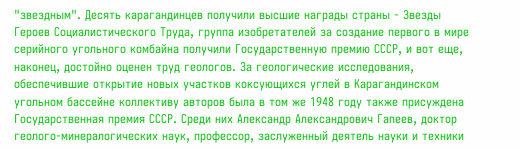"звездным". Десять карагандинцев получили высшие награды страны - Звезды Героев Социалистического Труда, группа изобретателей за создание первого в мире серийного угольного комбайна получили Государственную премию СССР, и вот еще, наконец, достойно оценен труд геологов. За геологические исследования, обеспечившие открытие новых участков коксующихся углей в Карагандинском угольном бассейне коллективу авторов была в том же 1948 году также присуждена Государственная премия СССР. Среди них Александр Александрович Гапеев, доктор геолого-минералогических наук, профессор, заслуженный деятель науки и техники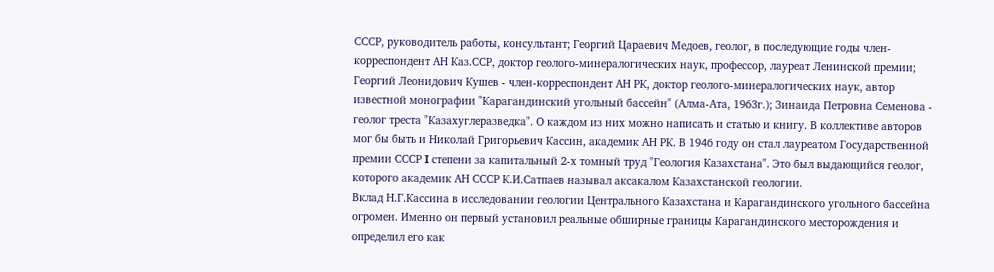СССР, руководитель работы, консультант; Георгий Цараевич Медоев, геолог, в последующие годы член-корреспондент АН Каз.ССР, доктор геолого-минералогических наук, профессор, лауреат Ленинской премии; Георгий Леонидович Кушев - член-корреспондент АН РК, доктор геолого-минералогических наук, автор известной монографии "Карагандинский угольный бассейн" (Алма-Ата, 1963г.); Зинаида Петровна Семенова - геолог треста "Казахуглеразведка". О каждом из них можно написать и статью и книгу. В коллективе авторов мог бы быть и Николай Григорьевич Кассин, академик АН РК. В 1946 году он стал лауреатом Государственной премии СССР I степени за капитальный 2-х томный труд "Геология Казахстана". Это был выдающийся геолог, которого академик АН СССР К.И.Сатпаев называл аксакалом Казахстанской геологии.
Вклад Н.Г.Кассина в исследовании геологии Центрального Казахстана и Карагандинского угольного бассейна огромен. Именно он первый установил реальные обширные границы Карагандинского месторождения и определил его как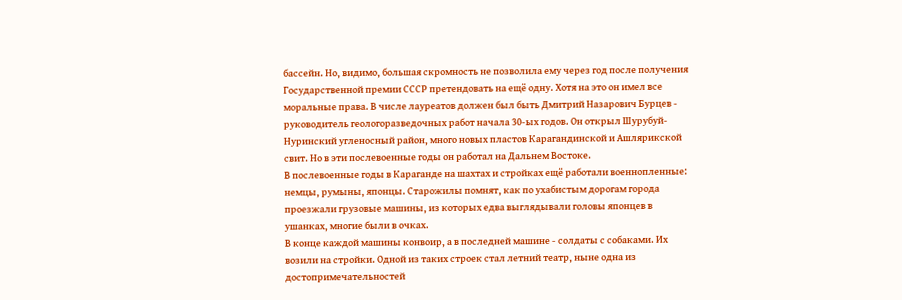бассейн. Но, видимо, большая скромность не позволила ему через год после получения Государственной премии СССР претендовать на ещё одну. Хотя на это он имел все моральные права. В числе лауреатов должен был быть Дмитрий Назарович Бурцев - руководитель геологоразведочных работ начала 30-ых годов. Он открыл Шурубуй-Нуринский угленосный район, много новых пластов Карагандинской и Ашлярикской свит. Но в эти послевоенные годы он работал на Дальнем Востоке.
В послевоенные годы в Караганде на шахтах и стройках ещё работали военнопленные: немцы, румыны, японцы. Старожилы помнят, как по ухабистым дорогам города проезжали грузовые машины, из которых едва выглядывали головы японцев в ушанках, многие были в очках.
В конце каждой машины конвоир, а в последней машине - солдаты с собаками. Их возили на стройки. Одной из таких строек стал летний театр, ныне одна из достопримечательностей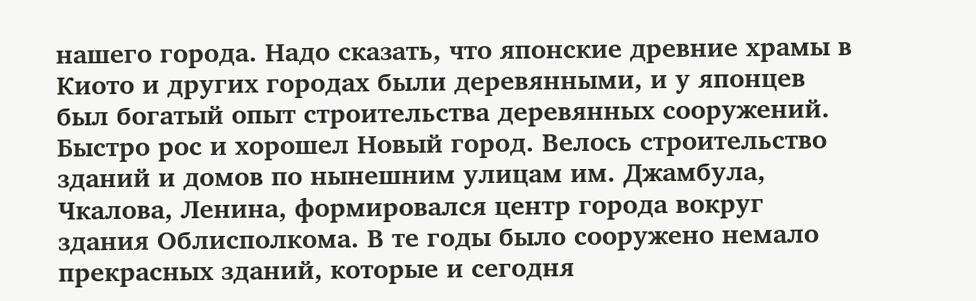нашего города. Надо сказать, что японские древние храмы в Киото и других городах были деревянными, и у японцев был богатый опыт строительства деревянных сооружений.
Быстро рос и хорошел Новый город. Велось строительство зданий и домов по нынешним улицам им. Джамбула, Чкалова, Ленина, формировался центр города вокруг здания Облисполкома. В те годы было сооружено немало прекрасных зданий, которые и сегодня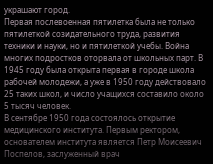украшают город.
Первая послевоенная пятилетка была не только пятилеткой созидательного труда, развития техники и науки, но и пятилеткой учебы. Война многих подростков оторвала от школьных парт. В 1945 году была открыта первая в городе школа рабочей молодежи, а уже в 1950 году действовало 25 таких школ, и число учащихся составило около 5 тысяч человек.
В сентябре 1950 года состоялось открытие медицинского института. Первым ректором, основателем института является Петр Моисеевич Поспелов, заслуженный врач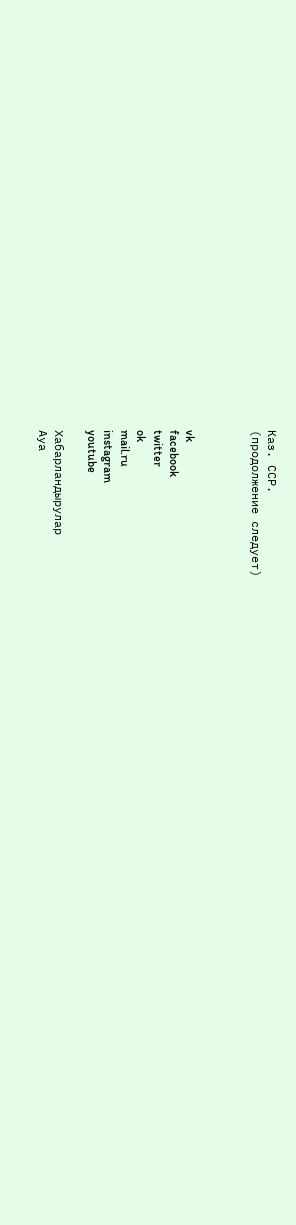Каз. ССР.
(продолжение следует)



vk
facebook
twitter
ok
mail.ru
instagram
youtube

Хабарландырулар
Ауа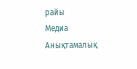райы
Медиа
Анықтамалық